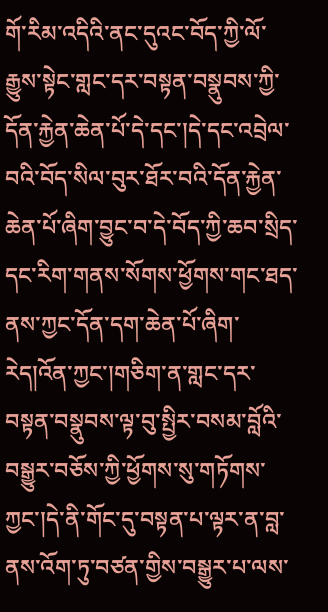གོ་རིམ་འདིའི་ནང་དུའང་བོད་ཀྱི་ལོ་རྒྱུས་སྟེང་གླང་དར་བསྟན་བསྣུབས་ཀྱི་དོན་རྐྱེན་ཆེན་པོ་དེ་དང་།དེ་དང་འབྲེལ་བའི་བོད་སིལ་བུར་ཐོར་བའི་དོན་རྐྱེན་ཆེན་པོ་ཞིག་བྱུང་བ་དེ་བོད་ཀྱི་ཆབ་སྲིད་དང་རིག་གནས་སོགས་ཕྱོགས་གང་ཐད་ནས་ཀྱང་དོན་དག་ཆེན་པོ་ཞིག་རེད།འོན་ཀྱང་།གཅིག་ན་གླང་དར་བསྟན་བསྣུབས་ལྟ་བུ་སྤྱིར་བསམ་བློའི་བསྒྱུར་བཅོས་ཀྱི་ཕྱོགས་སུ་གཏོགས་ཀྱང་།དེ་ནི་གོང་དུ་བསྟན་པ་ལྟར་ན་བླ་ནས་འོག་ཏུ་བཙན་གྱིས་བསྒྱུར་པ་ལས་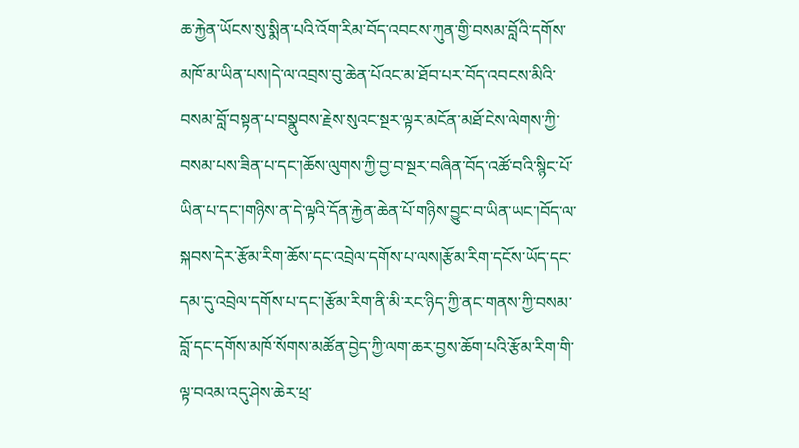ཆ་རྐྱེན་ཡོངས་སུ་སྨིན་པའི་འོག་རིམ་བོད་འབངས་ཀུན་གྱི་བསམ་བློའི་དགོས་མཁོ་མ་ཡིན་པས།དེ་ལ་འབྲས་བུ་ཆེན་པོའང་མ་ཐོབ་པར་བོད་འབངས་མིའི་བསམ་བློ་བསྟན་པ་བསྣུབས་རྗེས་སུའང་སྔར་ལྟར་མངོན་མཐོ་ངེས་ལེགས་ཀྱི་བསམ་པས་ཟིན་པ་དང་།ཆོས་ལུགས་ཀྱི་བྱ་བ་སྔར་བཞིན་བོད་འཚོ་བའི་སྙིང་པོ་ཡིན་པ་དང་།གཉིས་ན་དེ་ལྟའི་དོན་རྐྱེན་ཆེན་པོ་གཉིས་བྱུང་བ་ཡིན་ཡང་།བོད་ལ་སྐབས་དེར་རྩོམ་རིག་ཆོས་དང་འབྲེལ་དགོས་པ་ལས།རྩོམ་རིག་དངོས་ཡོད་དང་དམ་དུ་འབྲེལ་དགོས་པ་དང་།རྩོམ་རིག་ནི་མི་རང་ཉིད་ཀྱི་ནང་གནས་ཀྱི་བསམ་བློ་དང་དགོས་མཁོ་སོགས་མཚོན་བྱེད་ཀྱི་ལག་ཆར་བྱས་ཆོག་པའི་རྩོམ་རིག་གི་ལྟ་བའམ་འདུ་ཤེས་ཆེར་ཕྲ་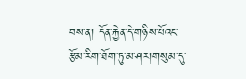བས་ན། དོན་རྐྱེན་དེ་གཉིས་པོའང་རྩོམ་རིག་ཐོག་ཏུ་མ་ཤར།གསུམ་དུ་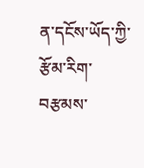ན་དངོས་ཡོད་ཀྱི་རྩོམ་རིག་བརྩམས་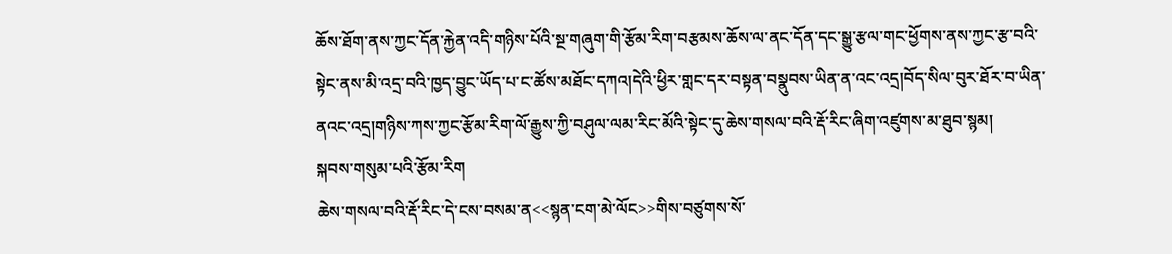ཆོས་ཐོག་ནས་ཀྱང་དོན་རྐྱེན་འདི་གཉིས་པོའི་སྔ་གཞུག་གི་རྩོམ་རིག་བརྩམས་ཆོས་ལ་ནང་དོན་དང་སྒྱུ་རྩལ་གང་ཕྱོགས་ནས་ཀྱང་རྩ་བའི་སྟེང་ནས་མི་འདྲ་བའི་ཁྱད་བྱུང་ཡོད་པ་ང་ཚོས་མཐོང་དཀའ།དེའི་ཕྱིར་གླང་དར་བསྟན་བསྣུབས་ཡིན་ན་འང་འདྲ།བོད་སིལ་བུར་ཐོར་བ་ཡིན་ནའང་འདྲ།གཉིས་ཀས་ཀྱང་རྩོམ་རིག་ལོ་རྒྱུས་ཀྱི་བཤུལ་ལམ་རིང་མོའི་སྟེང་དུ་ཆེས་གསལ་བའི་རྡོ་རིང་ཞིག་འཛུགས་མ་ཐུབ་སྙམ།
སྐབས་གསུམ་པའི་རྩོམ་རིག
ཆེས་གསལ་བའི་རྡོ་རིང་དེ་ངས་བསམ་ན<<སྙན་ངག་མེ་ལོང>>གིས་བཙུགས་སོ་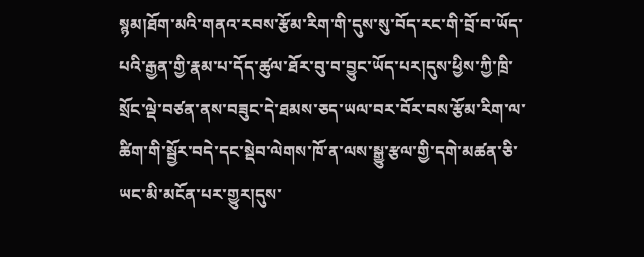སྙམ།ཐོག་མའི་གནའ་རབས་རྩོམ་རིག་གི་དུས་སུ་བོད་རང་གི་བྲོ་བ་ཡོད་པའི་རྒྱན་གྱི་རྣམ་པ་དོད་ཚུལ་ཐོར་བུ་བ་བྱུང་ཡོད་པར།དུས་ཕྱིས་ཀྱི་ཁྲི་སྲོང་ལྡེ་བཙན་ནས་བཟུང་དེ་ཐམས་ཅད་ཡལ་བར་བོར་བས་རྩོམ་རིག་ལ་ཚིག་གི་སྦྱོར་བདེ་དང་སྡེབ་ལེགས་ཁོ་ན་ལས་སྒྱུ་རྩལ་གྱི་དགེ་མཚན་ཅི་ཡང་མི་མངོན་པར་གྱུར།དུས་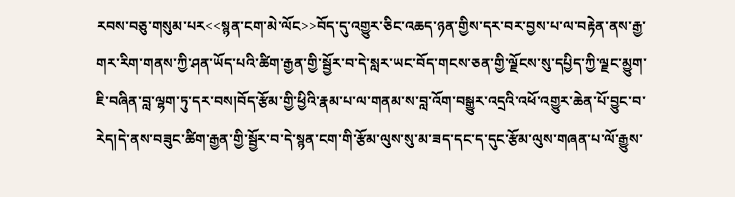རབས་བཅུ་གསུམ་པར<<སྙན་ངག་མེ་ལོང>>བོད་དུ་འགྱུར་ཅིང་འཆད་ཉན་གྱིས་དར་བར་བྱས་པ་ལ་བརྟེན་ནས་རྒྱ་གར་རིག་གནས་ཀྱི་ཤན་ཡོད་པའི་ཚིག་རྒྱན་གྱི་སྦྱོར་བ་དེ་སླར་ཡང་བོད་གངས་ཅན་གྱི་ལྗོངས་སུ་དཔྱིད་ཀྱི་ལྗང་མྱུག་ཇི་བཞིན་བླ་ལྷག་ཏུ་དར་བས།བོད་རྩོམ་གྱི་ཕྱིའི་རྣམ་པ་ལ་གནམ་ས་བླ་འོག་བསྒྱུར་འདྲའི་འཕོ་འགྱུར་ཆེན་པོ་བྱུང་བ་རེད།དེ་ནས་བཟུང་ཚིག་རྒྱན་གྱི་སྦྱོར་བ་དེ་སྙན་ངག་གི་རྩོམ་ལུས་སུ་མ་ཟད་དང་ད་དུང་རྩོམ་ལུས་གཞན་པ་ལོ་རྒྱུས་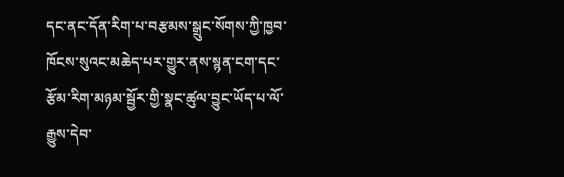དང་ནང་དོན་རིག་པ་བརྩམས་སྒྲུང་སོགས་ཀྱི་ཁྱབ་ཁོངས་སུའང་མཆེད་པར་གྱུར་ནས་སྙན་ངག་དང་རྩོམ་རིག་མཉམ་སྦྱོར་གྱི་སྣང་ཚུལ་བྱུང་ཡོད་པ་ལོ་རྒྱུས་དེབ་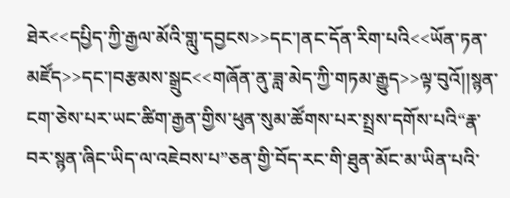ཐེར<<དཔྱིད་ཀྱི་རྒྱལ་མོའི་གླུ་དབྱངས>>དང་།ནང་དོན་རིག་པའི<<ཡོན་ཏན་མཛོད>>དང་།བརྩམས་སྒྲུང<<གཞོན་ནུ་ཟླ་མེད་ཀྱི་གཏམ་རྒྱུད>>ལྟ་བུའོ།།སྙན་ངག་ཅེས་པར་ཡང་ཚིག་རྒྱན་གྱིས་ཕུན་སུམ་ཚོགས་པར་སྤྲས་དགོས་པའི“རྣ་བར་སྙན་ཞིང་ཡིད་ལ་འཇེབས་པ”ཅན་གྱི་བོད་རང་གི་ཐུན་མོང་མ་ཡིན་པའི་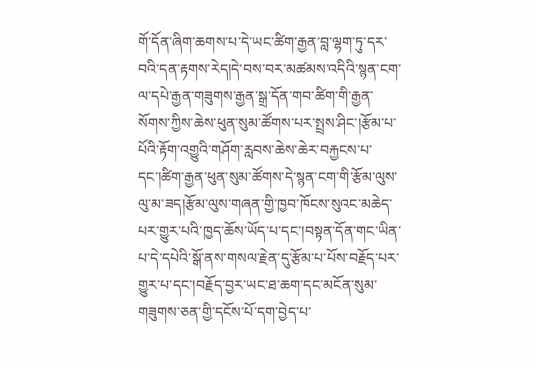གོ་དོན་ཞིག་ཆགས་པ་དེ་ཡང་ཚིག་རྒྱན་བླ་ལྷག་ཏུ་དར་བའི་དན་རྟགས་རེད།དེ་བས་བར་མཚམས་འདིའི་སྙན་ངག་ལ་དཔེ་རྒྱན་གཟུགས་རྒྱན་སྒྲ་དོན་གབ་ཚིག་གི་རྒྱན་སོགས་ཀྱིས་ཆེས་ཕུན་སུམ་ཚོགས་པར་སྤྲས་ཤིང་།རྩོམ་པ་པོའི་རྟོག་འགྱུའི་གཤོག་རླབས་ཆེས་ཆེར་བརྐྱངས་པ་དང་།ཚིག་རྒྱན་ཕུན་སུམ་ཚོགས་དེ་སྙན་ངག་གི་རྩོམ་ལུས་ལུ་མ་ཟད།རྩོམ་ལུས་གཞན་གྱི་ཁྱབ་ཁོངས་སུའང་མཆེད་པར་གྱུར་པའི་ཁྱད་ཆོས་ཡོད་པ་དང་།བསྟན་དོན་གང་ཡིན་པ་དེ་དཔེའི་སྒོ་ནས་གསལ་རྗེན་དུ་རྩོམ་པ་པོས་བརྗོད་པར་གྱུར་པ་དང་།བརྗོད་བྱར་ཡང་ཐ་ཆག་དང་མངོན་སུམ་གཟུགས་ཅན་གྱི་དངོས་པོ་དག་བྱེད་པ་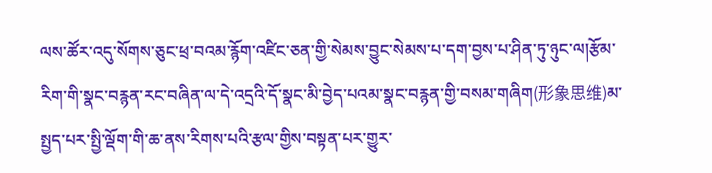ལས་ཚོར་འདུ་སོགས་ཅུང་ཕྲ་བའམ་རྙོག་འཛིང་ཅན་གྱི་སེམས་བྱུང་སེམས་པ་དག་བྱས་པ་ཤིན་ཏུ་ཉུང་ལ།རྩོམ་རིག་གི་སྣང་བརྙན་རང་བཞིན་ལ་དེ་འདྲའི་དོ་སྣང་མི་བྱེད་པའམ་སྣང་བརྙན་གྱི་བསམ་གཞིག(形象思维)མ་སྤྱད་པར་སྤྱི་ལྡོག་གི་ཆ་ནས་རིགས་པའི་རྩལ་གྱིས་བསྟན་པར་གྱུར་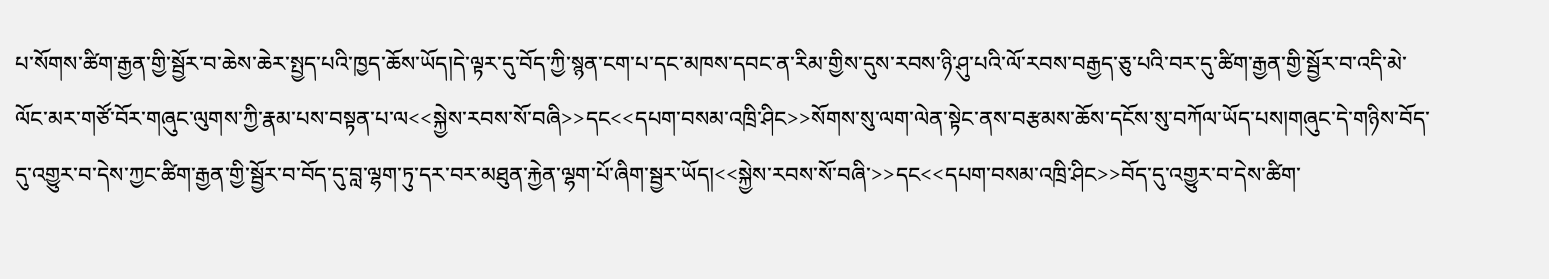པ་སོགས་ཚིག་རྒྱན་གྱི་སྦྱོར་བ་ཆེས་ཆེར་སྤྱད་པའི་ཁྱད་ཆོས་ཡོད།དེ་ལྟར་དུ་བོད་ཀྱི་སྙན་ངག་པ་དང་མཁས་དབང་ན་རིམ་གྱིས་དུས་རབས་ཉི་ཤུ་པའི་ལོ་རབས་བརྒྱད་ཅུ་པའི་བར་དུ་ཚིག་རྒྱན་གྱི་སྦྱོར་བ་འདི་མེ་ལོང་མར་གཙོ་བོར་གཞུང་ལུགས་ཀྱི་རྣམ་པས་བསྟན་པ་ལ<<སྐྱེས་རབས་སོ་བཞི>>དང<<དཔག་བསམ་འཁྲི་ཤིང>>སོགས་སུ་ལག་ལེན་སྟེང་ནས་བརྩམས་ཆོས་དངོས་སུ་བཀོལ་ཡོད་པས།གཞུང་དེ་གཉིས་བོད་དུ་འགྱུར་བ་དེས་ཀྱང་ཚིག་རྒྱན་གྱི་སྦྱོར་བ་བོད་དུ་བླ་ལྷག་ཏུ་དར་བར་མཐུན་རྐྱེན་ལྷག་པོ་ཞིག་སྦྱར་ཡོད།<<སྐྱེས་རབས་སོ་བཞི་>>དང<<དཔག་བསམ་འཁྲི་ཤིང>>བོད་དུ་འགྱུར་བ་དེས་ཚིག་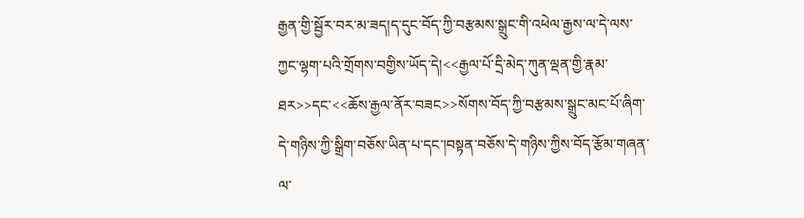རྒྱན་གྱི་སྦྱོར་བར་མ་ཟད།ད་དུང་བོད་ཀྱི་བརྩམས་སྒྲུང་གི་འཕེལ་རྒྱས་ལ་དེ་ལས་ཀྱང་ལྷག་པའི་གྲོགས་བགྱིས་ཡོད་དེ།<<རྒྱལ་པོ་དྲི་མེད་ཀུན་ལྡན་གྱི་རྣམ་ཐར>>དང་<<ཆོས་རྒྱལ་ནོར་བཟང>>སོགས་བོད་ཀྱི་བརྩམས་སྒྲུང་མང་པོ་ཞིག་དེ་གཉིས་ཀྱི་སྒྲིག་བཅོས་ཡིན་པ་དང་།བསྟན་བཅོས་དེ་གཉིས་ཀྱིས་བོད་རྩོམ་གཞན་ལ་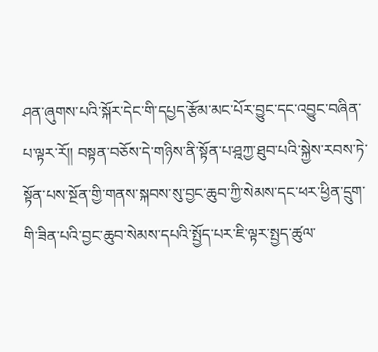ཤན་ཞུགས་པའི་སྐོར་དེང་གི་དཔྱད་རྩོམ་མང་པོར་བྱུང་དང་འབྱུང་བཞིན་པ་ལྟར་རོ།། བསྟན་བཅོས་དེ་གཉིས་ནི་སྟོན་པ་ཤྰཀྱ་ཐུབ་པའི་སྐྱེས་རབས་ཏེ་སྟོན་པས་སྔོན་གྱི་གནས་སྐབས་སུ་བྱང་ཆུབ་ཀྱི་སེམས་དང་ཕར་ཕྱིན་དྲུག་གི་ཟིན་པའི་བྱང་ཆུབ་སེམས་དཔའི་སྤྱོད་པར་ཇི་ལྟར་སྤྱད་ཚུལ་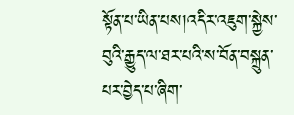སྟོན་པ་ཡིན་པས།འདིར་འཇུག་སྐྱེས་བུའི་རྒྱུད་ལ་ཐར་པའི་ས་བོན་བསྐྲུན་པར་བྱེད་པ་ཞིག་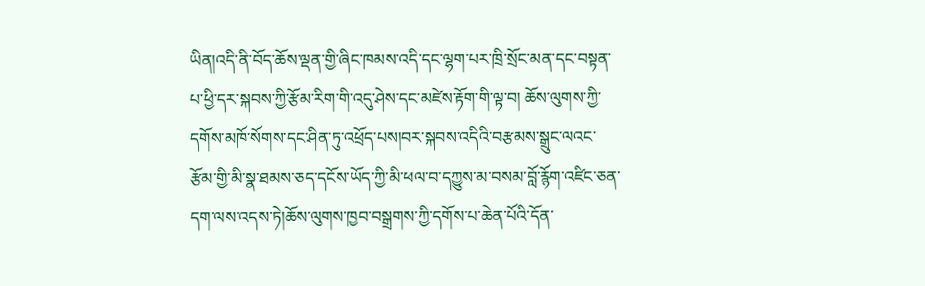ཡིན།འདི་ནི་བོད་ཆོས་ལྡན་གྱི་ཞིང་ཁམས་འདི་དང་ལྷག་པར་ཁྲི་སྲོང་མན་དང་བསྟན་པ་ཕྱི་དར་སྐབས་ཀྱི་རྩོམ་རིག་གི་འདུ་ཤེས་དང་མཛེས་རྟོག་གི་ལྟ་བ། ཆོས་ལུགས་ཀྱི་དགོས་མཁོ་སོགས་དང་ཤིན་ཏུ་འཕྲོད་པས།བར་སྐབས་འདིའི་བརྩམས་སྒྲུང་ལའང་རྩོམ་གྱི་མི་སྣ་ཐམས་ཅད་དངོས་ཡོད་ཀྱི་མི་ཕལ་བ་དཀྱུས་མ་བསམ་བློ་རྙོག་འཛིང་ཅན་དག་ལས་འདས་ཏེ།ཆོས་ལུགས་ཁྱབ་བསྒྲགས་ཀྱི་དགོས་པ་ཆེན་པོའི་དོན་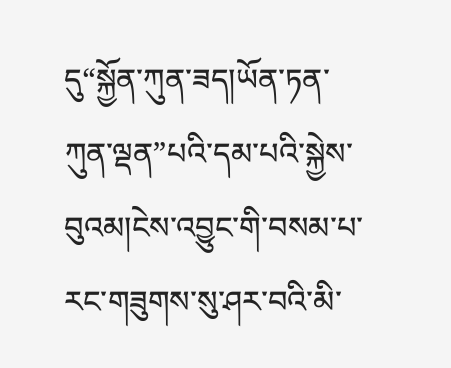དུ“སྐྱོན་ཀུན་ཟད།ཡོན་ཏན་ཀུན་ལྡན”པའི་དམ་པའི་སྐྱེས་བུའམ།ངེས་འབྱུང་གི་བསམ་པ་རང་གཟུགས་སུ་ཤར་བའི་མི་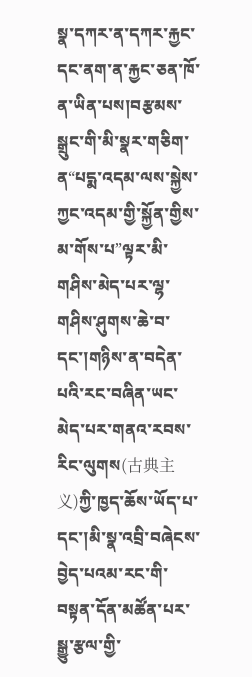སྣ་དཀར་ན་དཀར་རྐྱང་དང་ནག་ན་རྐྱང་ཅན་ཁོ་ན་ཡིན་པས།བརྩམས་སྒྲུང་གི་མི་སྣར་གཅིག་ན“པདྨ་འདམ་ལས་སྐྱེས་ཀྱང་འདམ་གྱི་སྐྱོན་གྱིས་མ་གོས་པ”ལྟར་མི་གཤིས་མེད་པར་ལྷ་གཤིས་ཤུགས་ཆེ་བ་དང་།གཉིས་ན་བདེན་པའི་རང་བཞིན་ཡང་མེད་པར་གནའ་རབས་རིང་ལུགས(古典主义)ཀྱི་ཁྱད་ཆོས་ཡོད་པ་དང་།མི་སྣ་འབྲི་བཞེངས་བྱེད་པའམ་རང་གི་བསྟན་དོན་མཚོན་པར་སྒྱུ་རྩལ་གྱི་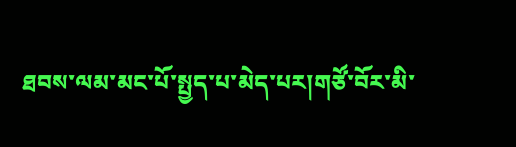ཐབས་ལམ་མང་པོ་སྤྱད་པ་མེད་པར།གཙོ་བོར་མི་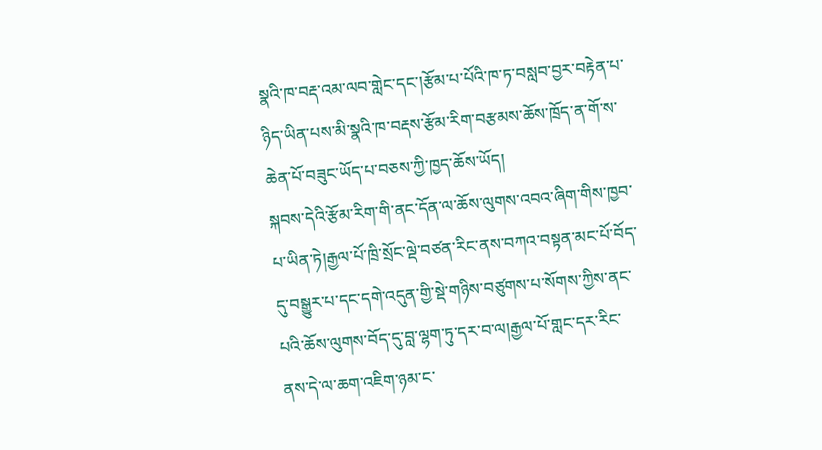སྣའི་ཁ་བརྡ་འམ་ལབ་གླེང་དང་།རྩོམ་པ་པོའི་ཁ་ཏ་བསླབ་བྱར་བརྟེན་པ་ཉིད་ཡིན་པས་མི་སྣའི་ཁ་བརྡས་རྩོམ་རིག་བརྩམས་ཆོས་ཁྲོད་ན་གོ་ས་ཆེན་པོ་བཟུང་ཡོད་པ་བཅས་ཀྱི་ཁྱད་ཆོས་ཡོད།
སྐབས་དེའི་རྩོམ་རིག་གི་ནང་དོན་ལ་ཆོས་ལུགས་འབའ་ཞིག་གིས་ཁྱབ་པ་ཡིན་ཏེ།རྒྱལ་པོ་ཁྲི་སྲོང་ལྡེ་བཙན་རིང་ནས་བཀའ་བསྟན་མང་པོ་བོད་དུ་བསྒྱུར་པ་དང་དགེ་འདུན་གྱི་སྡེ་གཉིས་བཙུགས་པ་སོགས་ཀྱིས་ནང་པའི་ཆོས་ལུགས་བོད་དུ་བླ་ལྷག་ཏུ་དར་བ་ལ།རྒྱལ་པོ་གླང་དར་རིང་ནས་དེ་ལ་ཆག་འཇིག་ཉམ་ང་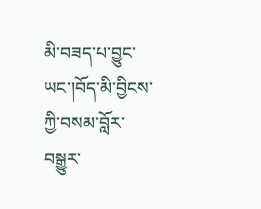མི་བཟད་པ་བྱུང་ཡང་།བོད་མི་བྱིངས་ཀྱི་བསམ་བློར་བསྒྱུར་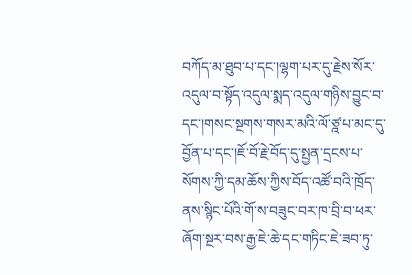བཀོད་མ་ཐུབ་པ་དང་།ལྷག་པར་དུ་རྗེས་སོར་འདུལ་བ་སྟོད་འདུལ་སྨད་འདུལ་གཉིས་བྱུང་བ་དང་།གསང་སྔགས་གསར་མའི་ལོ་ཙྰ་པ་མང་དུ་བྱོན་པ་དང་།ཇོ་བོ་རྗེ་བོད་དུ་སྤྱན་དྲངས་པ་སོགས་ཀྱི་དམ་ཆོས་ཀྱིས་བོད་འཚོ་བའི་ཁྲོད་ནས་སྙིང་པོའི་གོ་ས་བཟུང་བར་ཁ་བྲི་བ་ཕར་ཞོག་སྔར་བས་རྒྱ་ཇེ་ཆེ་དང་གཏིང་ཇེ་ཟབ་ཏུ་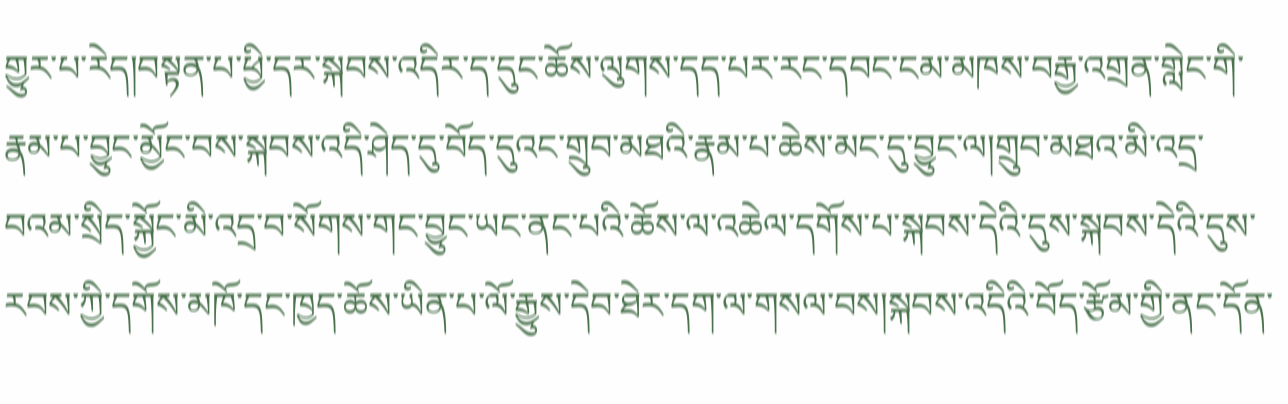གྱུར་པ་རེད།བསྟན་པ་ཕྱི་དར་སྐབས་འདིར་ད་དུང་ཆོས་ལུགས་དད་པར་རང་དབང་ངམ་མཁས་བརྒྱ་འགྲན་གླེང་གི་རྣམ་པ་བྱུང་མྱོང་བས་སྐབས་འདི་ཤེད་དུ་བོད་དུའང་གྲུབ་མཐའི་རྣམ་པ་ཆེས་མང་དུ་བྱུང་ལ།གྲུབ་མཐའ་མི་འདྲ་བའམ་སྲིད་སྐྱོང་མི་འདྲ་བ་སོགས་གང་བྱུང་ཡང་ནང་པའི་ཆོས་ལ་འཆེལ་དགོས་པ་སྐབས་དེའི་དུས་སྐབས་དེའི་དུས་རབས་ཀྱི་དགོས་མཁོ་དང་ཁྱད་ཆོས་ཡིན་པ་ལོ་རྒྱུས་དེབ་ཐེར་དག་ལ་གསལ་བས།སྐབས་འདིའི་བོད་རྩོམ་གྱི་ནང་དོན་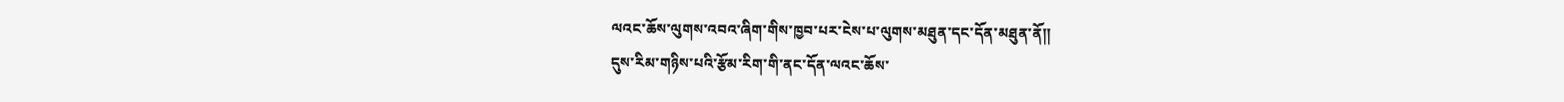ལའང་ཆོས་ལུགས་འབའ་ཞིག་གིས་ཁྱབ་པར་ངེས་པ་ལུགས་མཐུན་དང་དོན་མཐུན་ནོ།།
དུས་རིམ་གཉིས་པའི་རྩོམ་རིག་གི་ནང་དོན་ལའང་ཆོས་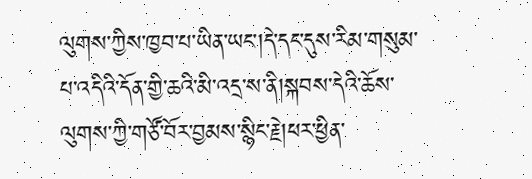ལུགས་ཀྱིས་ཁྱབ་པ་ཡིན་ཡང་།དེ་དང་དུས་རིམ་གསུམ་པ་འདིའི་དོན་གྱི་ཆའི་མི་འདྲ་ས་ནི།སྐབས་དེའི་ཆོས་ལུགས་ཀྱི་གཙོ་བོར་བྱམས་སྙིང་རྗེ།ཕར་ཕྱིན་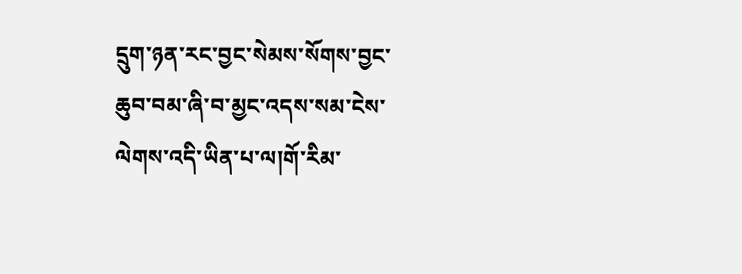དྲུག་ཉན་རང་བྱང་སེམས་སོགས་བྱང་ཆུབ་བམ་ཞི་བ་མྱང་འདས་སམ་ངེས་ལེགས་འདི་ཡིན་པ་ལ།གོ་རིམ་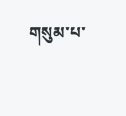གསུམ་པ་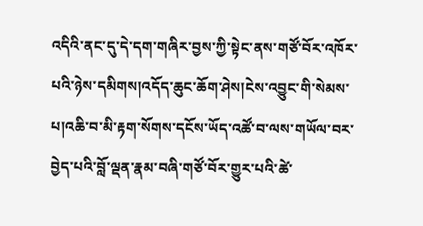འདིའི་ནང་དུ་དེ་དག་གཞིར་བྱས་ཀྱི་སྟེང་ནས་གཙོ་བོར་འཁོར་པའི་ཉེས་དམིགས།འདོད་ཆུང་ཆོག་ཤེས།ངེས་འབྱུང་གི་སེམས་པ།འཆི་བ་མི་རྟག་སོགས་དངོས་ཡོད་འཚོ་བ་ལས་གཡོལ་བར་བྱེད་པའི་བློ་ལྡན་རྣམ་བཞི་གཙོ་བོར་གྱུར་པའི་ཚེ་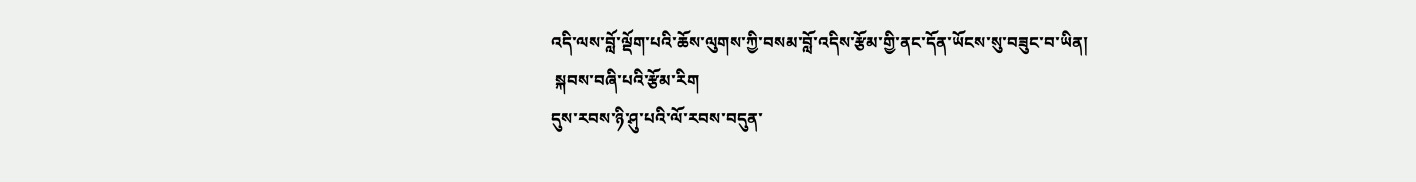འདི་ལས་བློ་ལྡོག་པའི་ཆོས་ལུགས་ཀྱི་བསམ་བློ་འདིས་རྩོམ་གྱི་ནང་དོན་ཡོངས་སུ་བཟུང་བ་ཡིན།
 སྐབས་བཞི་པའི་རྩོམ་རིག
དུས་རབས་ཉི་ཤུ་པའི་ལོ་རབས་བདུན་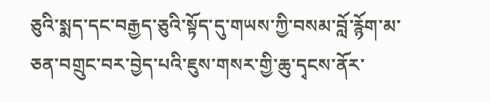ཅུའི་སྨད་དང་བརྒྱད་ཅུའི་སྟོད་དུ་གཡས་ཀྱི་བསམ་བློ་རྙོག་མ་ཅན་བགྲུང་བར་བྱེད་པའི་ཇུས་གསར་གྱི་ཆུ་དྭངས་ནོར་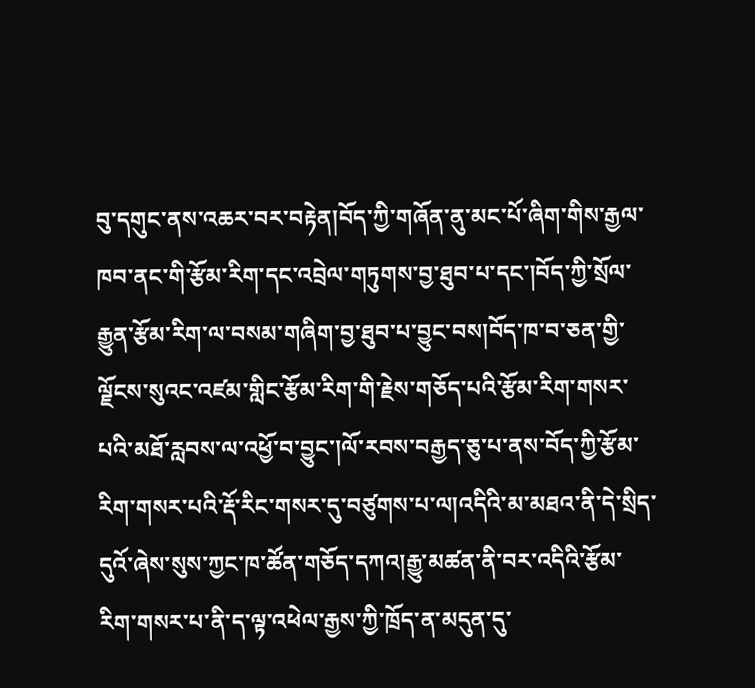བུ་དགུང་ནས་འཆར་བར་བརྟེན།བོད་ཀྱི་གཞོན་ནུ་མང་པོ་ཞིག་གིས་རྒྱལ་ཁབ་ནང་གི་རྩོམ་རིག་དང་འབྲེལ་གཏུགས་བྱ་ཐུབ་པ་དང་།བོད་ཀྱི་སྲོལ་རྒྱུན་རྩོམ་རིག་ལ་བསམ་གཞིག་བྱ་ཐུབ་པ་བྱུང་བས།བོད་ཁ་བ་ཅན་གྱི་ལྗོངས་སུའང་འཛམ་གླིང་རྩོམ་རིག་གི་རྗེས་གཅོད་པའི་རྩོམ་རིག་གསར་པའི་མཐོ་རླབས་ལ་འཕྱོ་བ་བྱུང་།ལོ་རབས་བརྒྱད་ཅུ་པ་ནས་བོད་ཀྱི་རྩོམ་རིག་གསར་པའི་རྡོ་རིང་གསར་དུ་བཙུགས་པ་ལ།འདིའི་མ་མཐའ་ནི་དེ་སྲིད་དུའོ་ཞེས་སུས་ཀྱང་ཁ་ཚོན་གཅོད་དཀའ།རྒྱུ་མཚན་ནི་བར་འདིའི་རྩོམ་རིག་གསར་པ་ནི་ད་ལྟ་འཕེལ་རྒྱས་ཀྱི་ཁྲོད་ན་མདུན་དུ་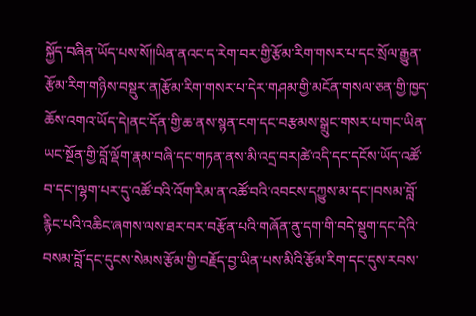སྐྱོད་བཞིན་ཡོད་པས་སོ།།ཡིན་ནའང་ད་རེག་བར་གྱི་རྩོམ་རིག་གསར་པ་དང་སྲོལ་རྒྱུན་རྩོམ་རིག་གཉིས་བསྡུར་ན།རྩོམ་རིག་གསར་པ་དེར་གཤམ་གྱི་མངོན་གསལ་ཅན་གྱི་ཁྱད་ཆོས་འགའ་ཡོད་དེ།ནང་དོན་གྱི་ཆ་ནས་སྙན་ངག་དང་བརྩམས་སྒྲུང་གསར་པ་གང་ཡིན་ཡང་སྔོན་གྱི་བློ་ལྡོག་རྣམ་བཞི་དང་གཏན་ནས་མི་འདྲ་བར།ཚེ་འདི་དང་དངོས་ཡོད་འཚོ་བ་དང་།ལྷག་པར་དུ་འཚོ་བའི་འོག་རིམ་ན་འཚོ་བའི་འབངས་དཀྱུས་མ་དང་།བསམ་བློ་རྙིང་པའི་འཆིང་ཞགས་ལས་ཐར་བར་བརྩོན་པའི་གཞོན་ནུ་དག་གི་བདེ་སྡུག་དང་དེའི་བསམ་བློ་དང་དུངས་སེམས་རྩོམ་གྱི་བརྗོད་བྱ་ཡིན་པས་མིའི་རྩོམ་རིག་དང་དུས་རབས་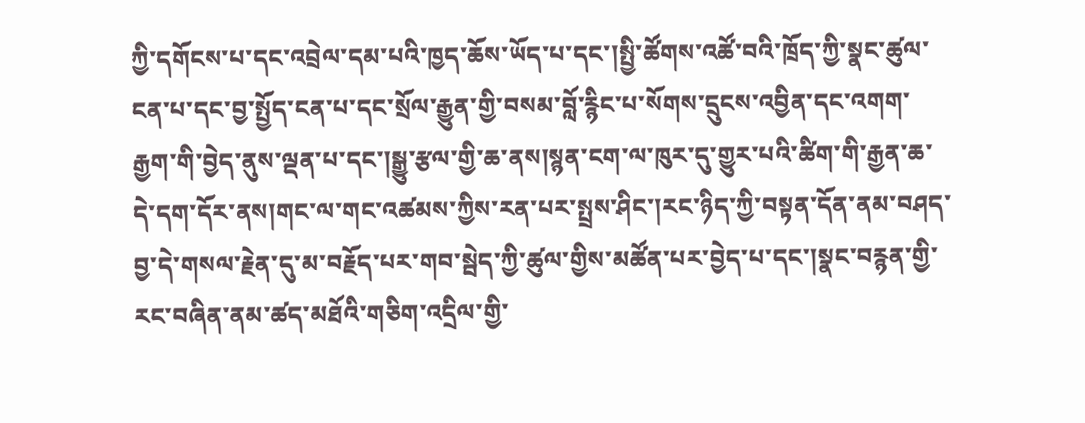ཀྱི་དགོངས་པ་དང་འབྲེལ་དམ་པའི་ཁྱད་ཆོས་ཡོད་པ་དང་།སྤྱི་ཚོགས་འཚོ་བའི་ཁྲོད་ཀྱི་སྣང་ཚུལ་ངན་པ་དང་བྱ་སྤྱོད་ངན་པ་དང་སྲོལ་རྒྱུན་གྱི་བསམ་བློ་རྙིང་པ་སོགས་དྲུངས་འབྱིན་དང་འགག་རྒྱག་གི་བྱེད་ནུས་ལྡན་པ་དང་།སྒྱུ་རྩལ་གྱི་ཆ་ནས།སྙན་ངག་ལ་ཁུར་དུ་གྱུར་པའི་ཚིག་གི་རྒྱན་ཆ་དེ་དག་དོར་ནས།གང་ལ་གང་འཚམས་ཀྱིས་རན་པར་སྤྲས་ཤིང་།རང་ཉིད་ཀྱི་བསྟན་དོན་ནམ་བཤད་བྱ་དེ་གསལ་རྗེན་དུ་མ་བརྗོད་པར་གབ་སྦེད་ཀྱི་ཚུལ་གྱིས་མཚོན་པར་བྱེད་པ་དང་།སྣང་བརྙན་གྱི་རང་བཞིན་ནམ་ཚད་མཐོའི་གཅིག་འདྲིལ་གྱི་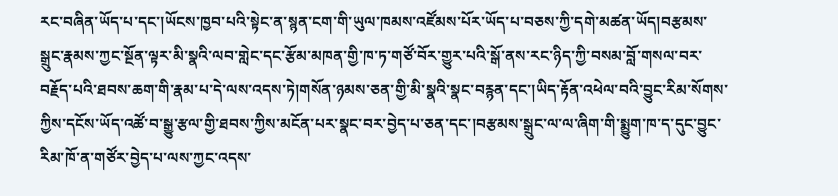རང་བཞིན་ཡོད་པ་དང་།ཡོངས་ཁྱབ་པའི་སྟེང་ན་སྙན་ངག་གི་ཡུལ་ཁམས་འཛོམས་པོར་ཡོད་པ་བཅས་ཀྱི་དགེ་མཚན་ཡོད།བརྩམས་སྒྲུང་རྣམས་ཀྱང་སྔོན་ལྟར་མི་སྣའི་ལབ་གླེང་དང་རྩོམ་མཁན་གྱི་ཁ་ཏ་གཙོ་བོར་གྱུར་པའི་སྒོ་ནས་རང་ཉིད་ཀྱི་བསམ་བློ་གསལ་བར་བརྗོད་པའི་ཐབས་ཆག་གི་རྣམ་པ་དེ་ལས་འདས་ཏེ།གསོན་ཉམས་ཅན་གྱི་མི་སྣའི་སྣང་བརྙན་དང་།ཡིད་རྟོན་འཕེལ་བའི་བྱུང་རིམ་སོགས་ཀྱིས་དངོས་ཡོད་འཚོ་བ་སྒྱུ་རྩལ་གྱི་ཐབས་ཀྱིས་མངོན་པར་སྣང་བར་བྱེད་པ་ཅན་དང་།བརྩམས་སྒྲུང་ལ་ལ་ཞིག་གི་སྨྱུག་ཁ་ད་དུང་བྱུང་རིམ་ཁོ་ན་གཙོར་བྱེད་པ་ལས་ཀྱང་འདས་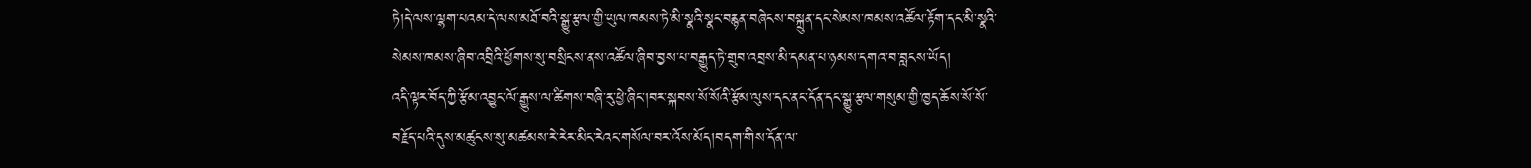ཏེ།དེ་ལས་ལྷག་པའམ་དེ་ལས་མཐོ་བའི་སྒྱུ་རྩལ་གྱི་ཡུལ་ཁམས་ཏེ་མི་སྣའི་སྣང་བརྙན་བཞེངས་བསྐྲུན་དང་སེམས་ཁམས་འཚོལ་རྟོག་དང་མི་སྣའི་སེམས་ཁམས་ཞིབ་འབྲིའི་ཕྱོགས་སུ་བསྲིངས་ནས་འཚོལ་ཞིབ་བྱས་པ་བརྒྱུད་ཏེ་གྲུབ་འབྲས་མི་དམན་པ་ཉམས་དགའ་བ་བླངས་ཡོད།
འདི་ལྟར་བོད་ཀྱི་རྩོམ་འབྱུང་ལོ་རྒྱུས་ལ་ཚིགས་བཞི་རུ་ཕྱེ་ཞིང་།བར་སྐབས་སོ་སོའི་རྩོམ་ལུས་དང་ནང་དོན་དང་སྒྱུ་རྩལ་གསུམ་གྱི་ཁྱད་ཆོས་སོ་སོ་བརྗོད་པའི་དུས་མཚུངས་སུ་མཚམས་རེ་རེར་མིང་རེའང་གསོལ་བར་འོས་མོད།བདག་གིས་དོན་ལ་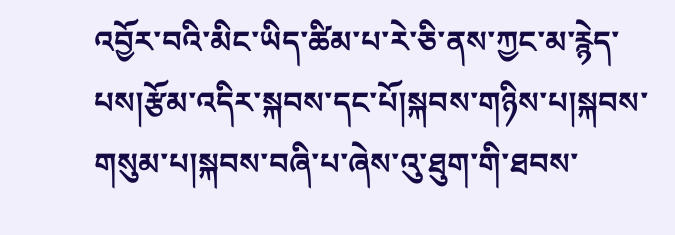འབྱོར་བའི་མིང་ཡིད་ཚིམ་པ་རེ་ཅི་ནས་ཀྱང་མ་རྙེད་པས།རྩོམ་འདིར་སྐབས་དང་པོ།སྐབས་གཉིས་པ།སྐབས་གསུམ་པ།སྐབས་བཞི་པ་ཞེས་འུ་ཐུག་གི་ཐབས་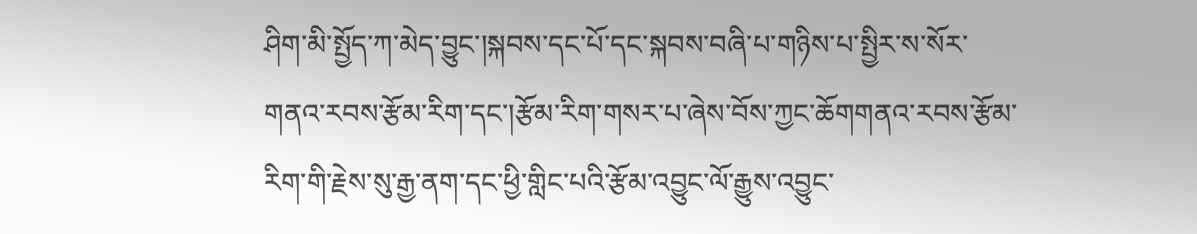ཤིག་མི་སྤྱོད་ཀ་མེད་བྱུང་།སྐབས་དང་པོ་དང་སྐབས་བཞི་པ་གཉིས་པ་སྤྱིར་ས་སོར་གནའ་རབས་རྩོམ་རིག་དང་།རྩོམ་རིག་གསར་པ་ཞེས་བོས་ཀྱང་ཆོགགནའ་རབས་རྩོམ་རིག་གི་རྗེས་སུ་རྒྱ་ནག་དང་ཕྱི་གླིང་པའི་རྩོམ་འབྱུང་ལོ་རྒྱུས་འབྱུང་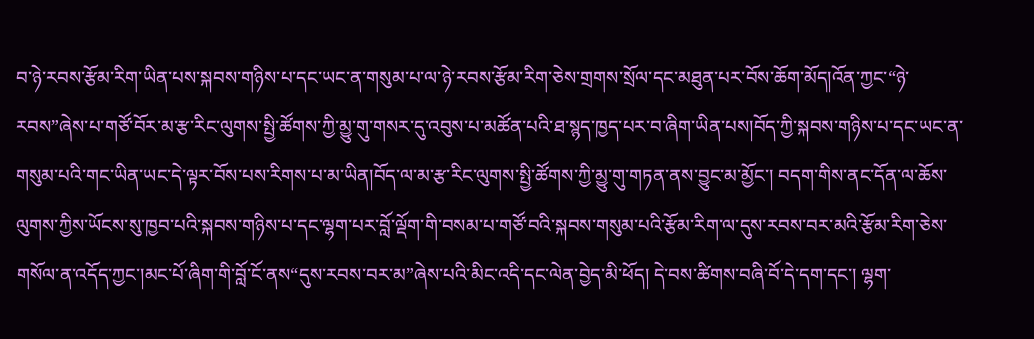བ་ཉེ་རབས་རྩོམ་རིག་ཡིན་པས་སྐབས་གཉིས་པ་དང་ཡང་ན་གསུམ་པ་ལ་ཉེ་རབས་རྩོམ་རིག་ཅེས་གྲགས་སྲོལ་དང་མཐུན་པར་བོས་ཆོག་མོད།འོན་ཀྱང་“ཉེ་རབས”ཞེས་པ་གཙོ་བོར་མ་རྩ་རིང་ལུགས་སྤྱི་ཚོགས་ཀྱི་མྱུ་གུ་གསར་དུ་འབུས་པ་མཚོན་པའི་ཐ་སྙད་ཁྱད་པར་བ་ཞིག་ཡིན་པས།བོད་ཀྱི་སྐབས་གཉིས་པ་དང་ཡང་ན་གསུམ་པའི་གང་ཡིན་ཡང་དེ་ལྟར་བོས་པས་རིགས་པ་མ་ཡིན།བོད་ལ་མ་རྩ་རིང་ལུགས་སྤྱི་ཚོགས་ཀྱི་མྱུ་གུ་གཏན་ནས་བྱུང་མ་མྱོང་། བདག་གིས་ནང་དོན་ལ་ཆོས་ལུགས་ཀྱིས་ཡོངས་སུ་ཁྱབ་པའི་སྐབས་གཉིས་པ་དང་ལྷག་པར་བློ་ལྡོག་གི་བསམ་པ་གཙོ་བའི་སྐབས་གསུམ་པའི་རྩོམ་རིག་ལ་དུས་རབས་བར་མའི་རྩོམ་རིག་ཅེས་གསོལ་ན་འདོད་ཀྱང་།མང་པོ་ཞིག་གི་བློ་ངོ་ནས“དུས་རབས་བར་མ”ཞེས་པའི་མིང་འདི་དང་ལེན་བྱེད་མི་ཕོད། དེ་བས་ཚིགས་བཞི་བོ་དེ་དག་དང་། ལྷག་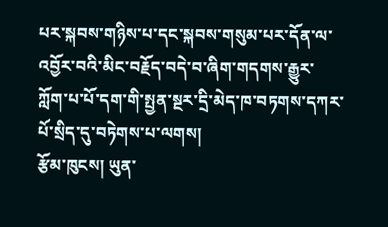པར་སྐབས་གཉིས་པ་དང་སྐབས་གསུམ་པར་དོན་ལ་འབྱོར་བའི་མིང་བརྗོད་བདེ་བ་ཞིག་གདགས་རྒྱུར་ཀློག་པ་པོ་དག་གི་སྤྱན་སྔར་དྲི་མེད་ཁ་བཏགས་དཀར་པོ་སྲིད་དུ་བཏེགས་པ་ལགས།
རྩོམ་ཁུངས། ཡུན་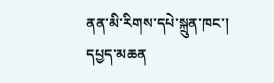ནན་མི་རིགས་དཔེ་སྐྲུན་ཁང་།
དཔྱད་མཆན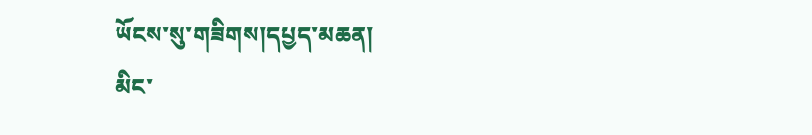ཡོངས་སུ་གཟིགས།དཔྱད་མཆན།
མིང་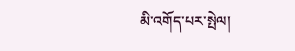མི་འགོད་པར་སྤེལ།